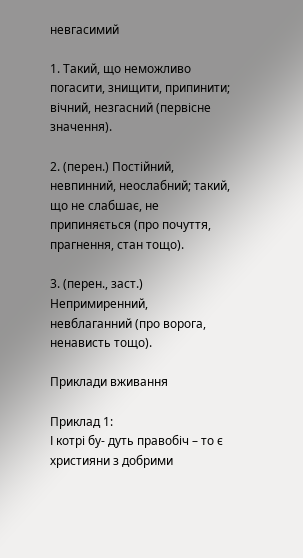невгасимий

1. Такий, що неможливо погасити, знищити, припинити; вічний, незгасний (первісне значення).

2. (перен.) Постійний, невпинний, неослабний; такий, що не слабшає, не припиняється (про почуття, прагнення, стан тощо).

3. (перен., заст.) Непримиренний, невблаганний (про ворога, ненависть тощо).

Приклади вживання

Приклад 1:
І котрі бу- дуть правобіч – то є християни з добрими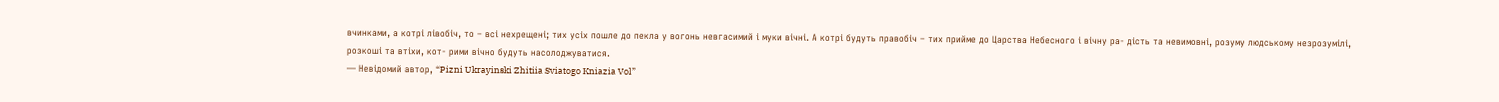вчинками, а котрі лівобіч, то – всі нехрещені; тих усіх пошле до пекла у вогонь невгасимий і муки вічні. А котрі будуть правобіч – тих прийме до Царства Небесного і вічну ра- дість та невимовні, розуму людському незрозумілі, розкоші та втіхи, кот- рими вічно будуть насолоджуватися.
— Невідомий автор, “Pizni Ukrayinski Zhitiia Sviatogo Kniazia Vol”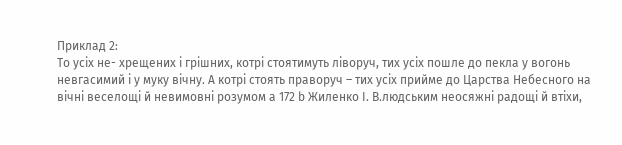Приклад 2:
То усіх не- хрещених і грішних, котрі стоятимуть ліворуч, тих усіх пошле до пекла у вогонь невгасимий і у муку вічну. А котрі стоять праворуч – тих усіх прийме до Царства Небесного на вічні веселощі й невимовні розумом a 172 b Жиленко І. В.людським неосяжні радощі й втіхи,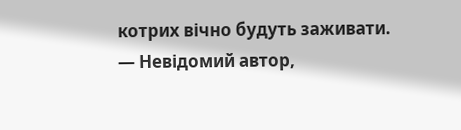котрих вічно будуть заживати.
— Невідомий автор,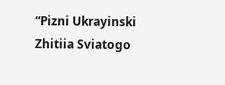“Pizni Ukrayinski Zhitiia Sviatogo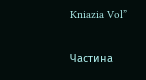Kniazia Vol”

Частина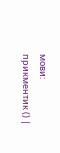мови: прикментик () |